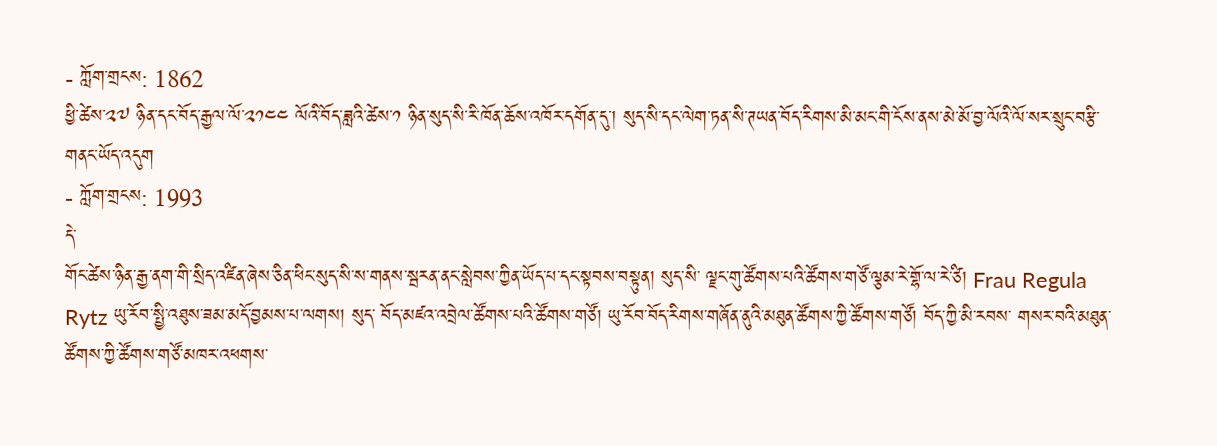- ཀློག་གྲངས: 1862
ཕྱི་ཚེས་༢༧ ཉིན་དང་བོད་རྒྱལ་ལོ་༢༡༤༤ ལོའི་བོད་ཟླའི་ཚེས་༡ ཉིན་སུད་སི་རི་ཁོན་ཆོས་འཁོར་དགོན་དུ་། སུད་སི་དང་ལེག་ཏན་སི་ཊཡན་བོད་རིགས་མི་མང་གི་ངོས་ནས་མེ་མོ་བྱ་ལོའི་ལོ་སར་སྲུང་བརྩི་གནང་ཡོད་འདུག
- ཀློག་གྲངས: 1993
དེ་
གོང་ཚེས་ཉིན་རྒྱ་ནག་གི་སྲིད་འཛིན་ཞེས་ཅིན་ཕིང་སུད་སི་ས་གནས་སྦརན་ནང་སླེབས་ཀྱིན་ཡོད་པ་དང་སྟབས་བསྟུན། སུད་སི་ ལྗང་གུ་ཚོགས་པའི་ཚོགས་གཙོ་ལྕམ་རེ་གྷོ་ལ་རེ་ཙི། Frau Regula Rytz ཡུ་རོབ་སྤྱི་འཐུས་ཟམ་མདོ་བྱམས་པ་ལགས། སུད་ བོད་མཛའ་འབྲེལ་ཚོགས་པའི་ཚོགས་གཙོ། ཡུ་རོབ་བོད་རིགས་གཞོན་ནུའི་མཐུན་ཚོགས་ཀྱི་ཚོགས་གཙོ། བོད་ཀྱི་མི་རབས་ གསར་བའི་མཐུན་ཚོགས་ཀྱི་ཚོགས་གཙོ་མཁར་འཕགས་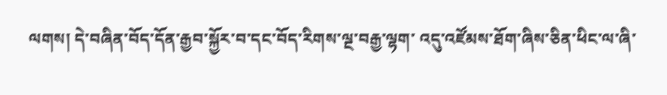ལགས། དེ་བཞིན་བོད་དོན་རྒྱབ་སྐྱོར་བ་དང་བོད་རིགས་ལྔ་བརྒྱ་ལྷག་ འདུ་འཛོམས་ཐོག་ཞིས་ཅིན་ཕིང་ལ་ཞི་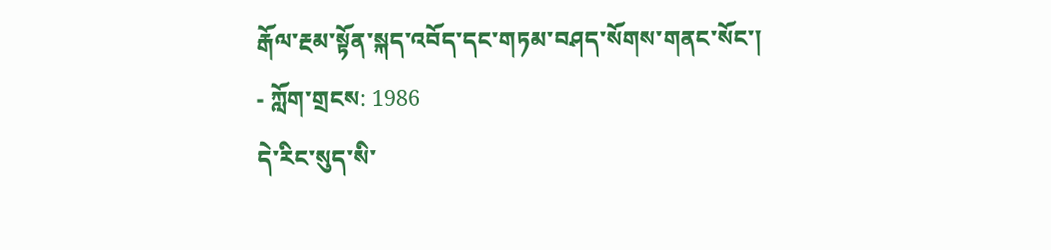རྒོལ་རྔམ་སྟོན་སྐད་འབོད་དང་གཏམ་བཤད་སོགས་གནང་སོང་།
- ཀློག་གྲངས: 1986
དེ་རིང་སུད་སི་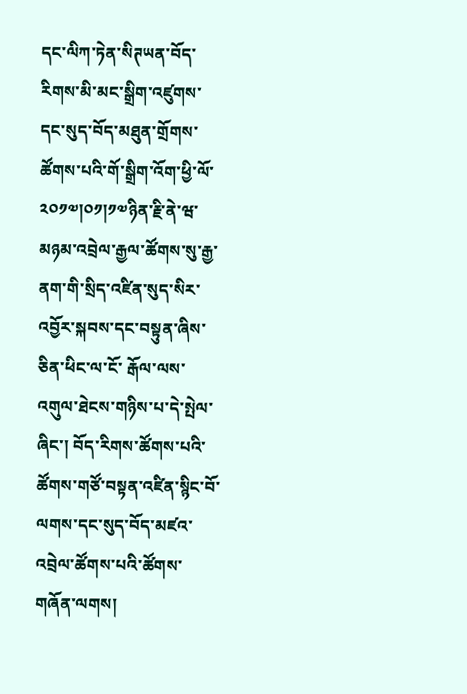དང་ལིཀ་ཏེན་སིཊཡན་བོད་རིགས་མི་མང་སྒྲིག་འཛུགས་དང་སུད་བོད་མཐུན་གྲོགས་ཚོགས་པའི་གོ་སྒྲིག་འོག་ཕྱི་ལོ་ ༢༠༡༧།༠༡།༡༧ཉིན་རྗི་ནེ་ཝ་མཉམ་འབྲེལ་རྒྱལ་ཚོགས་སུ་རྒྱ་ནག་གི་སྲིད་འཛིན་སུད་སིར་འབྱོར་སྐབས་དང་བསྟུན་ཞིས་ཅིན་ཕིང་ལ་ངོ་ རྒོལ་ལས་འགུལ་ཐེངས་གཉིས་པ་དེ་སྤེལ་ཞིང་། བོད་རིགས་ཚོགས་པའི་ཚོགས་གཙོ་བསྟན་འཛིན་སྙིང་བོ་ལགས་དང་སུད་བོད་མཛའ་ འབྲེལ་ཚོགས་པའི་ཚོགས་གཞོན་ལགས།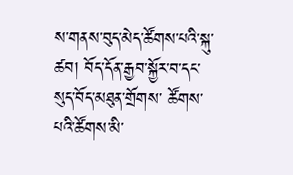ས་གནས་བུད་མེད་ཚོགས་པའི་སྐུ་ཚབ། བོད་དོན་རྒྱབ་སྐྱོར་བ་དང་སུད་བོད་མཐུན་གྲོགས་ ཚོགས་པའི་ཚོགས་མི་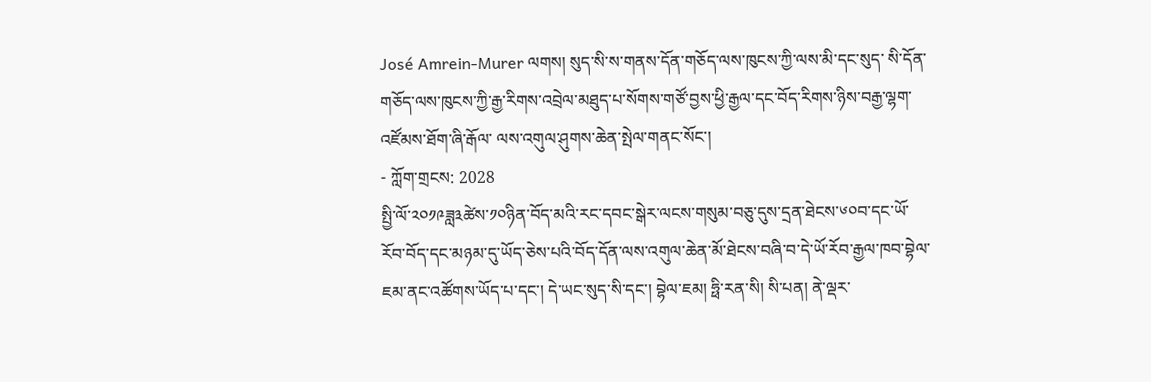José Amrein-Murer ལགས། སུད་སི་ས་གནས་དོན་གཅོད་ལས་ཁུངས་ཀྱི་ལས་མི་དང་སུད་ སི་དོན་གཅོད་ལས་ཁུངས་ཀྱི་རྒྱ་རིགས་འབྲེལ་མཐུད་པ་སོགས་གཙོ་བྱས་ཕྱི་རྒྱལ་དང་བོད་རིགས་ཉིས་བརྒྱ་ལྷག་འཛོམས་ཐོག་ཞི་རྒོལ་ ལས་འགུལ་ཤུགས་ཆེན་སྤེལ་གནང་སོང་།
- ཀློག་གྲངས: 2028
སྤྱི་ལོ་༢༠༡༩ཟླ༣ཚེས་༡༠ཉིན་བོད་མའི་རང་དབང་སྒེར་ལངས་གསུམ་བཅུ་དུས་དྲན་ཐེངས་༦༠བ་དང་ཡོ་རོབ་བོད་དང་མཉམ་དུ་ཡོད་ཅེས་པའི་བོད་དོན་ལས་འགུལ་ཆེན་མོ་ཐེངས་བཞི་བ་དེ་ཡོ་རོབ་རྒྱལ་ཁབ་བྷེལ་ཇམ་ནང་འཚོགས་ཡོད་པ་དང་། དེ་ཡང་སུད་སི་དང་། བྷེལ་ཇམ། ཧྥི་རན་སི། སི་པན། ནེ་ལྡར་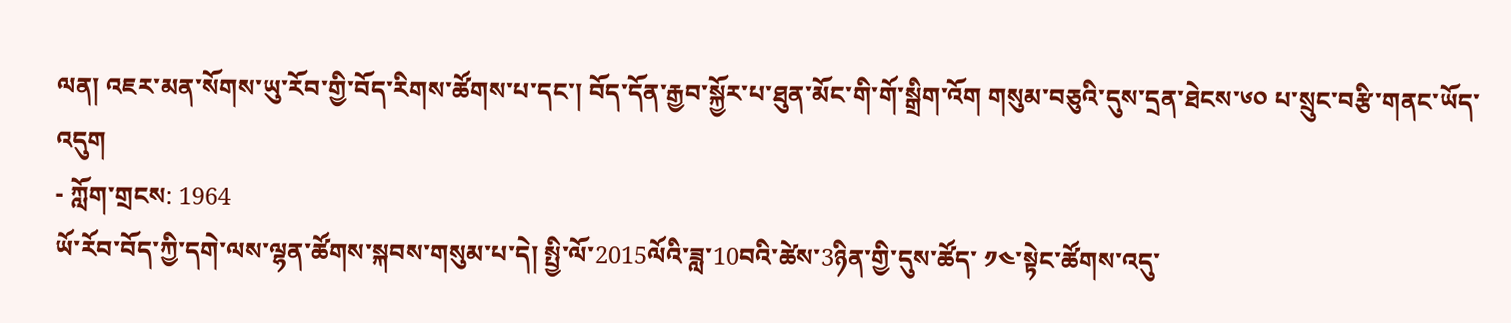ལན། འཇར་མན་སོགས་ཡུ་རོབ་གྱི་བོད་རིགས་ཚོགས་པ་དང་། བོད་དོན་རྒྱབ་སྐྱོར་པ་ཐུན་མོང་གི་གོ་སྒྲིག་འོག གསུམ་བཅུའི་དུས་དྲན་ཐེངས་༦༠ པ་སྲུང་བརྩི་གནང་ཡོད་འདུག
- ཀློག་གྲངས: 1964
ཡོ་རོབ་བོད་ཀྱི་དགེ་ལས་ལྷན་ཚོགས་སྐབས་གསུམ་པ་དེ། སྤྱི་ལོ་2015ལོའི་ཟླ་10བའི་ཚེས་3ཉིན་གྱི་དུས་ཚོད་ ༡༤་སྟེང་ཚོགས་འདུ་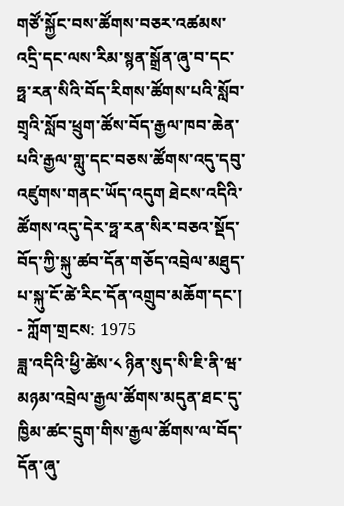གཙོ་སྐྱོང་བས་ཚོགས་བཅར་འཚམས་འདྲི་དང་ལས་རིམ་སྙན་སྒྲོན་ཞུ་བ་དང་ཧྥ་རན་སིའི་བོད་རིགས་ཚོགས་པའི་སློབ་གྲྭའི་སློབ་ཕྲུག་ཚོས་བོད་རྒྱལ་ཁབ་ཆེན་པའི་རྒྱལ་གླུ་དང་བཅས་ཚོགས་འདུ་དབུ་འཛུགས་གནང་ཡོད་འདུག ཐེངས་འདིའི་ཚོགས་འདུ་དེར་ཧྥ་རན་སིར་བཅའ་སྡོད་བོད་ཀྱི་སྐུ་ཚབ་དོན་གཅོད་འབྲེལ་མཐུད་པ་སྐུ་ངོ་ཚེ་རིང་དོན་འགྲུབ་མཆོག་དང་།
- ཀློག་གྲངས: 1975
ཟླ་འདིའི་ཕྱི་ཚེས་༨ ཉིན་སུད་སི་ཇི་ནི་ཝ་མཉམ་འབྲེལ་རྒྱལ་ཚོགས་མདུན་ཐང་དུ་ཁྱིམ་ཚང་དྲུག་གིས་རྒྱལ་ཚོགས་ལ་བོད་དོན་ཞུ་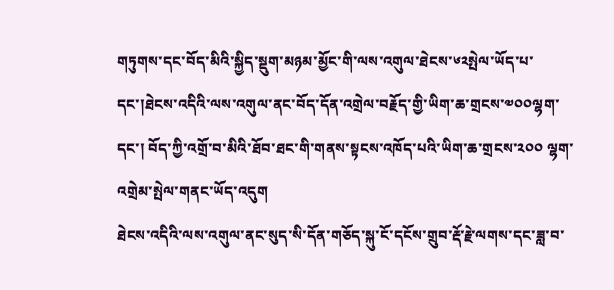གཏུགས་དང་བོད་མིའི་སྐྱིད་སྡུག་མཉམ་མྱོང་གི་ལས་འགུལ་ཐེངས་༦༢སྤེལ་ཡོད་པ་དང་།ཐེངས་འདིའི་ལས་འགུལ་ནང་བོད་དོན་འགྲེལ་བརྗོད་གྱི་ཡིག་ཆ་གྲངས་༧༠༠ལྷག་དང་། བོད་ཀྱི་འགྲོ་བ་མིའི་ཐོབ་ཐང་གི་གནས་སྟངས་འཁོད་པའི་ཡིག་ཆ་གྲངས་༢༠༠ ལྷག་འགྲེམ་སྤེལ་གནང་ཡོད་འདུག
ཐེངས་འདིའི་ལས་འགུལ་ནང་སུད་སི་དོན་གཅོད་སྐུ་ངོ་དངོས་གྲུབ་རྡོ་རྗེ་ལགས་དང་ཟླ་བ་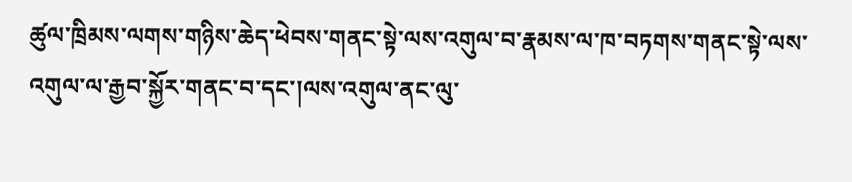ཚུལ་ཁྲིམས་ལགས་གཉིས་ཆེད་ཕེབས་གནང་སྟེ་ལས་འགུལ་བ་རྣམས་ལ་ཁ་བཏགས་གནང་སྟེ་ལས་འགུལ་ལ་རྒྱབ་སྐྱོར་གནང་བ་དང་།ལས་འགུལ་ནང་ལུ་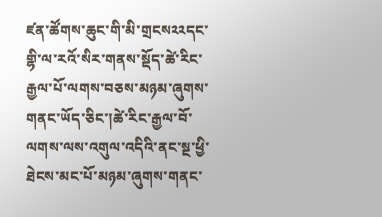ཛན་ཚོགས་ཆུང་གི་མི་གྲངས༢༢དང་གྷི་ལ་རའོ་སིར་གནས་སྡོད་ཚེ་རིང་རྒྱལ་པོ་ལགས་བཅས་མཉམ་ཞུགས་གནང་ཡོད་ཅིང་།ཚེ་རིང་རྒྱལ་བོ་ལགས་ལས་འགུལ་འདིའི་ནང་སྔ་ཕྱི་ཐེངས་མང་པོ་མཉམ་ཞུགས་གནང་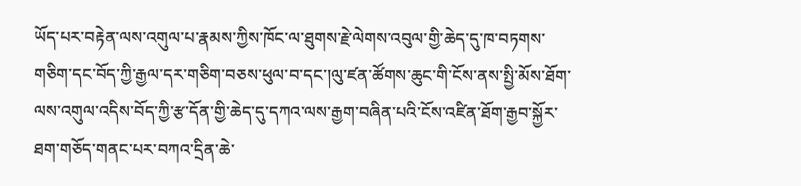ཡོད་པར་བརྟེན་ལས་འགུལ་པ་རྣམས་ཀྱིས་ཁོང་ལ་ཐུགས་རྗེ་ལེགས་འབུལ་གྱི་ཆེད་དུ་ཁ་བཏགས་གཅིག་དང་བོད་ཀྱི་རྒྱལ་དར་གཅིག་བཅས་ཕུལ་བ་དང་།ལུ་ཛན་ཚོགས་ཆུང་གི་ངོས་ནས་སྤྱི་མོས་ཐོག་ལས་འགུལ་འདིས་བོད་ཀྱི་རྩ་དོན་གྱི་ཆེད་དུ་དཀའ་ལས་རྒྱག་བཞིན་པའི་ངོས་འཛིན་ཐོག་རྒྱབ་སྐྱོར་ཐག་གཅོད་གནང་པར་བཀའ་དྲིན་ཆེ་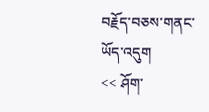བརྗོད་བཅས་གནང་ཡོད་འདུག
<< ཤོག་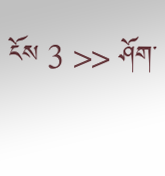ངོས 3 >> ཤོག་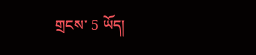གྲངས་ 5 ཡོད།